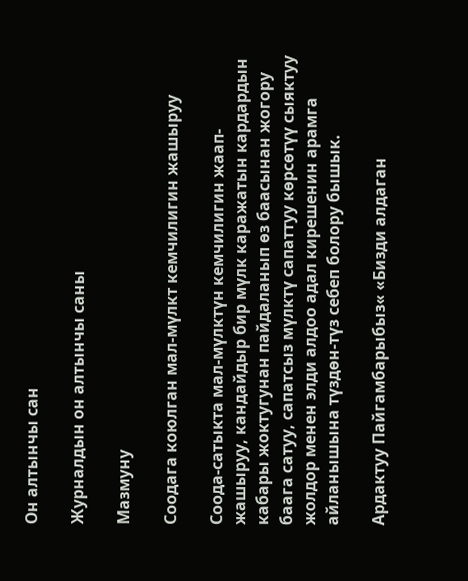Он алтынчы сан

Журналдын он алтынчы саны

Мазмуну

Соодага коюлган мал-мүлкт кемчилигин жашыруу

Соода-сатыкта мал-мүлктүн кемчилигин жаап-жашыруу, кандайдыр бир мүлк каражатын кардардын кабары жоктугунан пайдаланып өз баасынан жогору баага сатуу, сапатсыз мүлктү сапаттуу көрсөтүү сыяктуу жолдор менен элди алдоо адал кирешенин арамга айланышына түздөн-түз себеп болору бышык.

Ардактуу Пайгамбарыбыз« «Бизди алдаган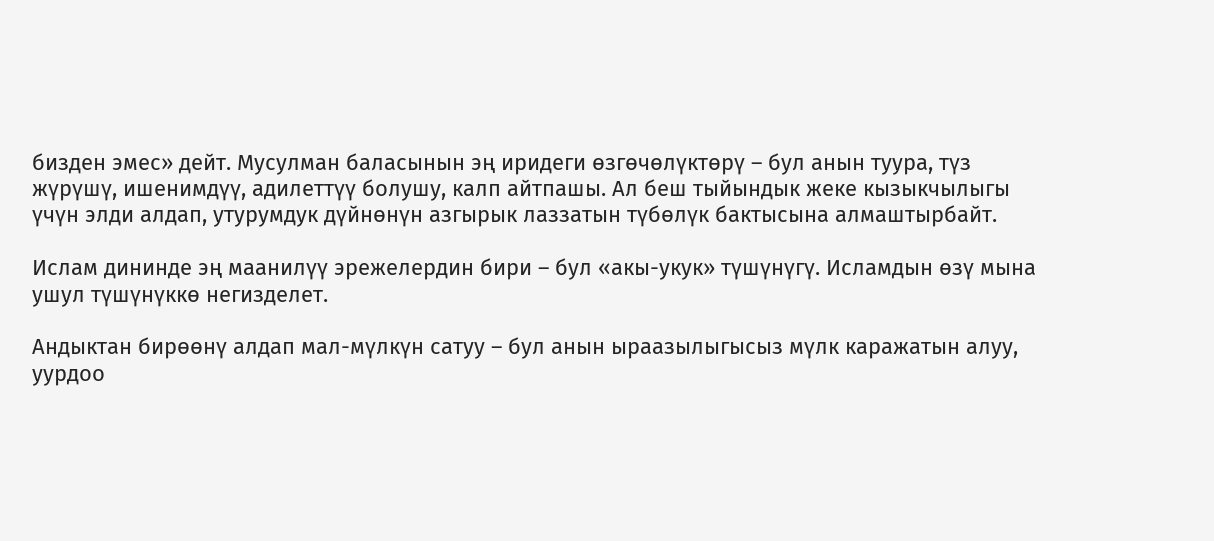бизден эмес» дейт. Мусулман баласынын эң иридеги өзгөчөлүктөрү – бул анын туура, түз жүрүшү, ишенимдүү, адилеттүү болушу, калп айтпашы. Ал беш тыйындык жеке кызыкчылыгы үчүн элди алдап, утурумдук дүйнөнүн азгырык лаззатын түбөлүк бактысына алмаштырбайт.

Ислам дининде эң маанилүү эрежелердин бири – бул «акы-укук» түшүнүгү. Исламдын өзү мына ушул түшүнүккө негизделет.

Андыктан бирөөнү алдап мал-мүлкүн сатуу – бул анын ыраазылыгысыз мүлк каражатын алуу, уурдоо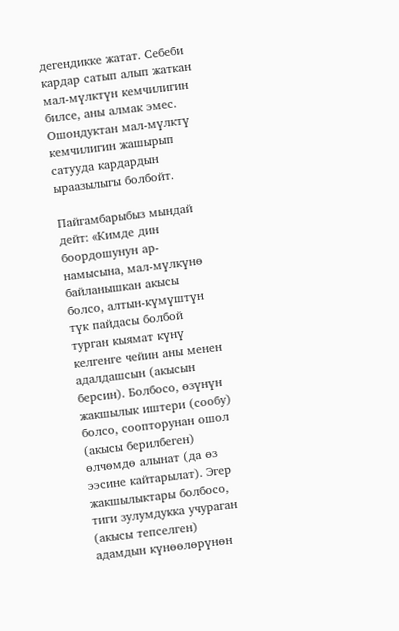дегендикке жатат. Себеби кардар сатып алып жаткан мал-мүлктүн кемчилигин билсе, аны алмак эмес. Ошондуктан мал-мүлктү кемчилигин жашырып сатууда кардардын ыраазылыгы болбойт.

Пайгамбарыбыз мындай дейт: «Кимде дин боордошунун ар-намысына, мал-мүлкүнө байланышкан акысы болсо, алтын-күмүштүн түк пайдасы болбой турган кыямат күнү келгенге чейин аны менен адалдашсын (акысын берсин). Болбосо, өзүнүн жакшылык иштери (сообу) болсо, соопторунан ошол (акысы берилбеген) өлчөмдө алынат (да өз ээсине кайтарылат). Эгер жакшылыктары болбосо, тиги зулумдукка учураган (акысы тепселген) адамдын күнөөлөрүнөн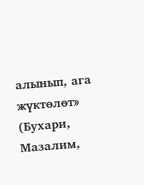алынып, ага жүктөлөт» (Бухари, Мазалим,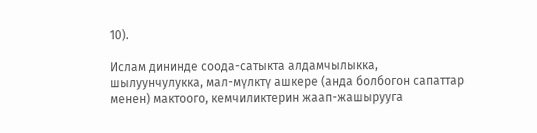10).

Ислам дининде соода-сатыкта алдамчылыкка, шылуунчулукка, мал-мүлктү ашкере (анда болбогон сапаттар менен) мактоого, кемчиликтерин жаап-жашырууга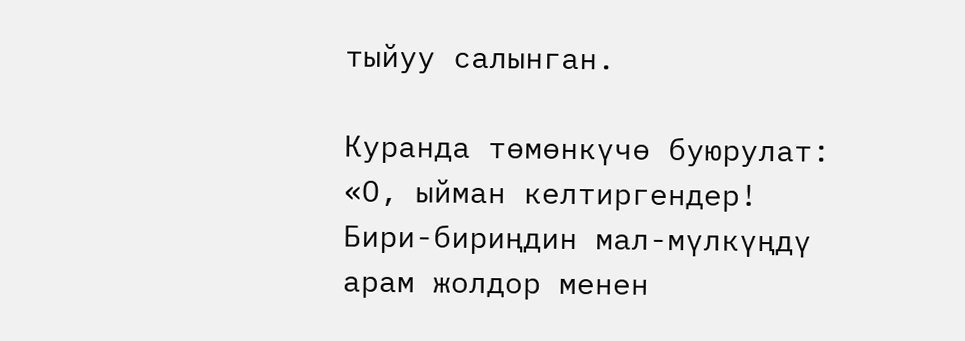тыйуу салынган.

Куранда төмөнкүчө буюрулат: «О, ыйман келтиргендер! Бири-бириңдин мал-мүлкүңдү арам жолдор менен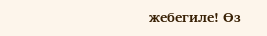жебегиле! Өз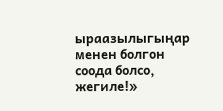ыраазылыгыңар менен болгон соода болсо, жегиле!»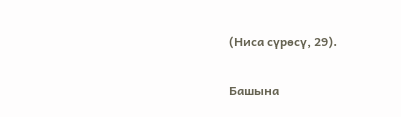(Ниса сүрөсү, 29).

Башына